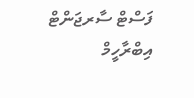ފަސްޓް ސާރޖަންޓް އިބްރާހީމް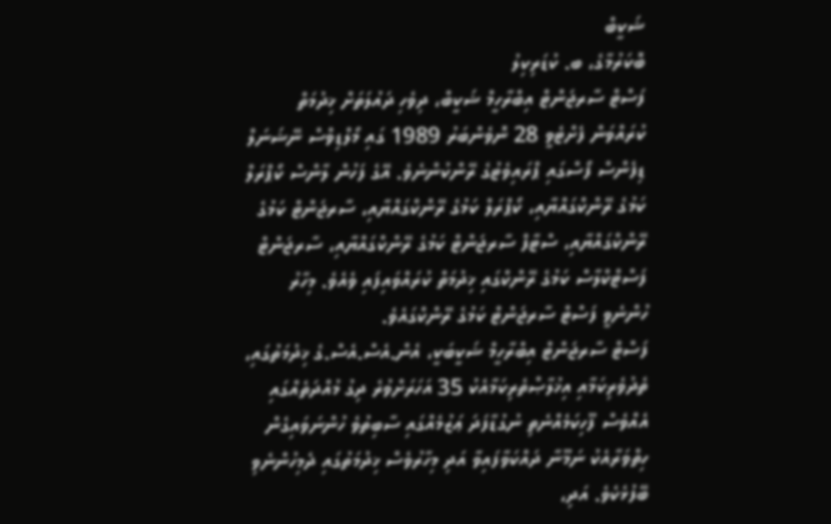ޝަކީބް
ބޮކަރުމާގެ، ބ. ކުޑަރިކިލު
ފަސްޓް ސާރޖަންޓް އިބްރާހީމް ޝަކީބް، ދިވެހި ދައުލަތަށް ޚިދުމަތް ކުރައްވަން ފެށްޓެވީ 28 ނޮވެންބަރު 1989 ގައި މޯލްޑިވްސް ނޭޝަނަލް ޑިފެންސް ފޯސްގައި ޕްރައިވެޓުގެ ރޭންކުންނެވެ. އޭގެ ފަހުން ލާންސް ކޯޕްރަލް ކަމުގެ ރޭންކްގައްޔާއި، ކޯޕްރަލް ކަމުގެ ރޭންކްގައްޔާއި، ސާރޖަންޓް ކަމުގެ ރޭންކްގައްޔާއި، ސްޓާފް ސާރޖަންޓް ކަމުގެ ރޭންކްގައްޔާއި، ސާރޖަންޓް ފަސްޓްކްލާސް ކަމުގެ ރޭންކްގައި ޚިދުމަތް ކުރައްވައިފައި ވެއެވެ. މިހާރު ހުންނެވީ ފަސްޓް ސާރޖަންޓް ކަމުގެ ރޭންކްގައެވެ.
ފަސްޓް ސާރޖަންޓް އިބްރާހީމް ޝަކީބަކީ، އެން.އެސް.އެސް.ގެ ޚިދުމަތުގައި، ތެދުވެރިކަމާއި އިޚުލާޞްތެރިކަމާއެކު 35 އަހަރަށްވުރެ ދިގު މުއްދަތެއްގައި އެއްވެސް ފޫހިކަމެއްނެތި ނުގުޑާފަދަ ޢަޒުމެއްގައި ސާބިތުވެ ހުންނަވައިގެން ހިތްވަރާއެކު ނަމޫނާ ދައްކަވާފައިވާ އަދި މިހާރުވެސް ޚިދުމަތުގައި ދެމިހުންނެވި ބޭފުޅެކެވެ. އަދި،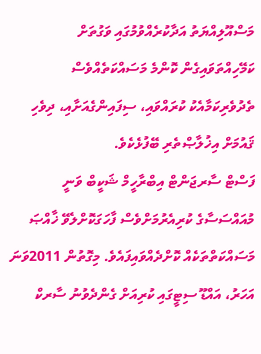މަސްއޫލިއްޔަތު އަދާކުރެއްވުމުގައި ވަގުތަށް ކަމޭހިއްތަވައިގެން ކޮންމެ މަސައްކަތެއްވެސް ތެދުވެރިކަމާއެކު ކުރައްވައި، ސިފައިންގެއަށާއި، ދިވެހި ޤައުމަށް އިޚުލާޞްތެރި ބޭފުޅެކެވެ.
ފަސްޓް ސާރޖަންޓް އިބްރާހީމް ޝަކީބް ވަނީ މުއައްސަސާގެ ކުރިއެރުމަށްވެސް ފާހަގަކޮށްލެވޭ ޚާއްޞަ މަސައްކަތްތަކެއް ކޮށްދެއްވައިފައެވެ. މިގޮތުން 2011ވަނަ އަހަރު، އައްޑޫ ސިޓީގައި ކުރިއަށް ގެންދެވުނު ސާރކް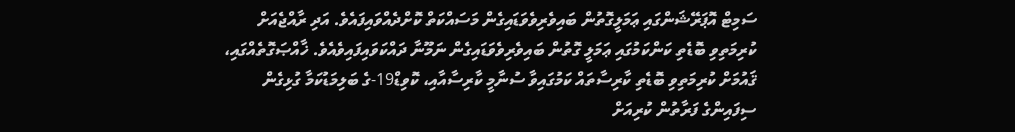ސަމިޓް އޮޕަރޭޝަންގައި ޢަމަލީގޮތުން ބައިވެރިވެވަޑައިގެން މަސައްކަތް ކޮށްދެއްވައިފައެވެ. އަދި ރާއްޖެއަށް ކުރިމަތިވި ބޮޑެތި ކަންކަމުގައި ޢަމަލީ ގޮތުން ބައިވެރިވެވަޑައިގެން ނަމޫނާ ދައްކަވައިފައިވެއެވެ. ޚާއްޞަގޮތެއްގައި، ޤައުމަށް ކުރިމަތިވި ބޮޑެތި ކާރިސާތައް ކަމުގައިވާ ސުނާމީ ކާރިސާއާއި، ކޮވިޑް19-ގެ ބަލިމަޑުކަމާ ގުޅިގެން ސިފައިންގެ ފަރާތުން ކުރިއަށް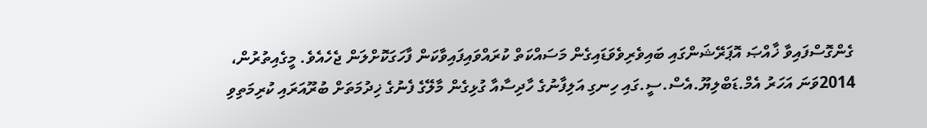ގެންގޮސްފައިވާ ޚާއްޞަ އޮޕަރޭޝަންގައި ބައިވެރިވެވަޑައިގެން މަސައްކަތް ކުރައްވައިފައިވާކަން ފާހަގަކޮށްލަން ޖެހެއެވެ. މީގެއިތުރުން، 2014ވަނަ އަހަރު އެމް.ޑަބްލިޔޫ.އެސް.ސީ.ގައި ހިނގި އަލިފާނުގެ ހާދިސާއާ ގުޅިގެން މާލޭގެ ފެނުގެ ޚިދުމަތަށް ބުރޫއަރައި ކުރިމަތިވި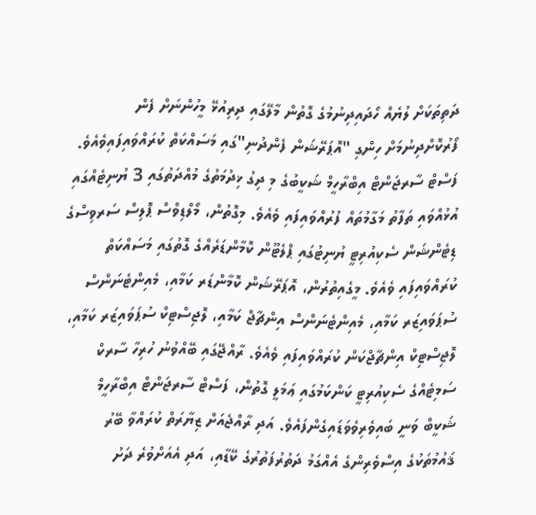ދަތިތަކަށް ލުޔެއް ހޯދައިދިނުމުގެ ގޮތުން މާލޭގައި ދިރިއުޅޭ މީހުންނަށް ފެން ފޯރުކޮށްދިނުމަށް ހިންގި "އޮޕަރޭޝަން ފެންދުނި"ގައި މަސައްކަތް ކުރައްވައިފައިވެއެވެ.
ފަސްޓް ސާރޖަންޓް އިބްރާހީމް ޝަކީބުގެ މި ދިގު ޚިދުމަތުގެ މުއްދަތުގައި 3 ޔުނިޓެއްގައި އުޅުއްވައި ތަފާތު މަގާމުތައް ފުރުއްވައިފައި ވެއެވެ. މިގޮތުން، މޯލްޑިވްސް ޕޮލިސް ސަރވިސްގެ ޑިޓެންޝަން ސެކިއުރިޓީ ޔުނިޓުގައި ޕްލެޓޫން ކޮމާންޑަރެއްގެ ގޮތުގައި މަސައްކަތް ކުރައްވައިފައި ވެއެވެ. މީގެއިތުރުން، އޮޕަރޭޝަން ކޮމާންޑަރ ކަމާއި، މެއިންޓެނަންސް ސުޕަވައިޒަރ ކަމާއި، މެއިންޓެނަންސް އިންޗާޖް ކަމާއި، ލޮޖިސްޓިކް ސުޕަވައިޒަރ ކަމާއި، ލޮޖިސްޓިކް އިންޗާޖްކަން ކުރައްވައިފައި ވެއެވެ. ރާއްޖޭގައި ބޭއްވުނު ހުރިހާ ސާރކް ސަމިޓެއްގެ ސެކިއުރިޓީ ކަންކަމުގައި ޢަމަލީ ގޮތުން، ފަސްޓް ސާރޖަންޓް އިބްރާހީމް ޝަކީބް ވަނީ ބައިވެރިވެވަޑައިގެންފައެވެ. އަދި ރާއްޖެއަށް ޒިޔާރަތް ކުރައްވާ ބޭރު ޤައުމުތަކުގެ އިސްވެރިންގެ އެއްގަމު ދަތުރުފަތުރުގެ ކޭޑާއި، އަދި އެއަށްވުރެ ދަށު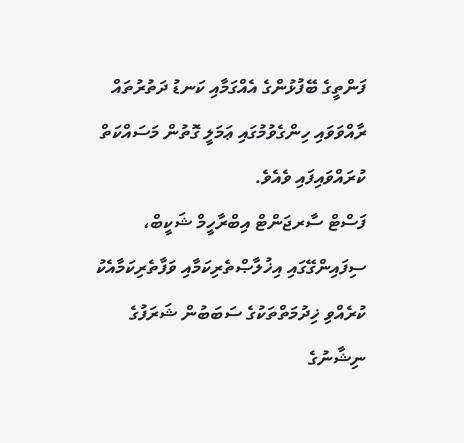ފަންތީގެ ބޭފުޅުންގެ އެއްގަމާއި ކަނޑު ދަތުރުތައް ރާއްވަވައި ހިންގެވުމުގައި ޢަމަލީ ގޮތުން މަސައްކަތް ކުރައްވައިފައި ވެއެވެ.
ފަސްޓް ސާރޖަންޓް އިބްރާހީމް ޝަކީބް، ސިފައިންގޭގައި އިޚުލާޞްތެރިކަމާއި ވަފާތެރިކަމާއެކު ކުރެއްވި ޚިދުމަތްތަކުގެ ސަބަބުން ޝަރަފުގެ ނިޝާނުގެ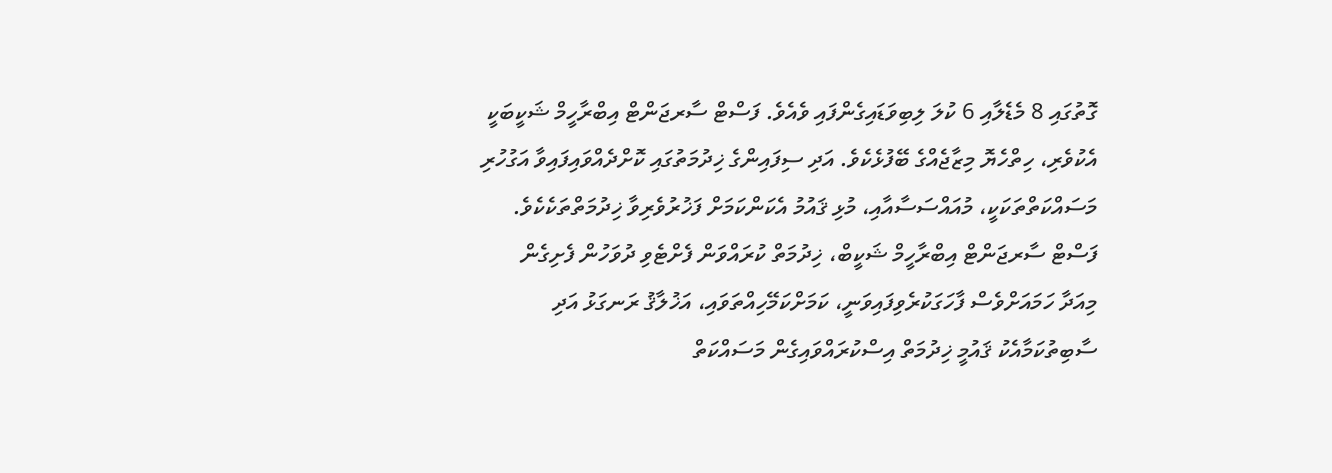ގޮތުގައި 8 މެޑެލާއި 6 ކުލަ ލިބިވަޑައިގެންފައި ވެއެވެ. ފަސްޓް ސާރޖަންޓް އިބްރާހީމް ޝަކީބަކީ އެކުވެރި، ހިތްހެޔޮ މިޒާޖެއްގެ ބޭފުޅެކެވެ. އަދި ސިފައިންގެ ޚިދުމަތުގައި ކޮށްދެއްވައިފައިވާ އަގުހުރި މަސައްކަތްތަކަކީ، މުއައްސަސާއާއި، މުޅި ޤައުމު އެކަންކަމަށް ފަޚުރުވެރިވާ ޚިދުމަތްތަކެކެވެ. ފަސްޓް ސާރޖަންޓް އިބްރާހީމް ޝަކީބް، ޚިދުމަތް ކުރައްވަން ފެށްޓެވި ދުވަހުން ފެށިގެން މިއަދާ ހަމައަށްވެސް ފާހަގަކުރެވިފައިވަނީ، ކަމަށްކަމޭހިއްތަވައި، އަޚުލާޤު ރަނގަޅު އަދި ސާބިތުކަމާއެކު ޤައުމީ ޚިދުމަތް އިސްކުރައްވައިގެން މަސައްކަތް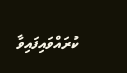ކުރައްވައިފައިވާ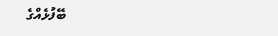ބޭފުޅެއްގެ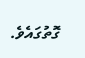ގޮތުގައެވެ.